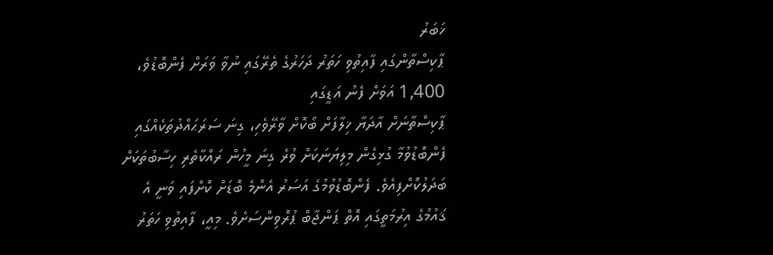ޚަބަރު
ޕާކިސްތާންގައި ފާއިތުވި ހަތަރު ދަހަރުގެ ތެރޭގައި ނުވާ ވަރަށް ފެންބޮޑުވެ، 1,400 އަވަށް ފެނު އަޑީގައި
ޕާކިސްތާނަށް އާދަޔާ ޚިލާފަށް ބޯކޮށް ވާރޭވެހި، ގިނަ ސަރަޙައްދުތަކެއްގައި ފެންބޮޑުވުމާ ގުޅިގެން މިލިޔަނަކަށް ވުރެ ގިނަ މީހުން ރައްކާތެރި ހިސާބުތަކަށް ބަދަލުކޮށްފިއެވެ. ފެންބޮޑުވުމުގެ އަސަރު އެންމެ ބޮޑަށް ކޮށްފައި ވަނީ އެ ޤައުމުގެ އިރުމަތީގައި އޮތް ޕަންޖާބް ޕުރޮވިންސަށެވެ. މިއީ، ފާއިތުވި ހަތަރު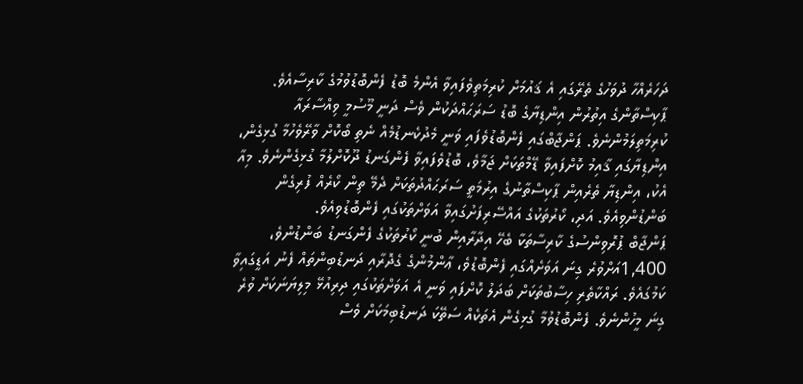ދަހަރެއްހާ ދުވަހުގެ ތެރޭގައި އެ ޤައުމަށް ކުރިމަތިވެފައިވާ އެންމެ ބޮޑު ފެންބޮޑުވުމުގެ ކާރިސާއެވެ.
ޕާކިސްތާންގެ އިތުރުން އިންޑިޔާގެ ބޮޑު ސަރަޙައްދަކުން ވެސް ދަނީ މޫސުމީ ވިއްސާރައާ ކުރިމަތިލަމުންނެވެ. ޕަންޖާބްގައި ފެންބޮޑުވެފައި ވަނީ މެދުކެނޑުމެއް ނެތި ބޯކޮށް ވާރޭވެހުމާ ގުޅިގެން، އިންޑިޔާގައި ޤާއިމު ކޮށްފައިވާ ޑޭމްތަކަށް ޖަމާވެ، ބޮޑުވެފައިވާ ފެންގަނޑު ދޫކޮށްލުމާ ގުޅިގެންނެވެ. މިއާ އެކު، އިންޑިޔާ ތެރެއިން ޕާކިސްތާނުގެ އިރުމަތީ ސަރަޙައްދުތަކަށް ދެމޭ ތިން ކޯރެއް ފުރިގެން ބަންޑުންވިއެވެ. އަދި، ކޯރުތަކުގެ އައްސޭރިފަށުގައިވާ އަވަށްތަކުގައި ފެންބޮޑުވިއެވެ.
ޕަންޖާބް ޕުރޮވިންސުގެ ކާރިސާތަކާ ބެހޭ އިދާރާއިން ބުނީ ކޯރުތަކުގެ ފެންގަނޑު ބަންޑުންވެ، 1,400އަށްވުރެ ގިނަ އަވަށެއްގައި ފެންބޮޑުވެ، ޢާންމުންގެ ގެދޮރާއި ދަނޑުބިންތައް ފެނު އަޑީގައިވާ ކަމުގައެވެ. ރައްކާތެރި ހިސާބުތަކަށް ބަދަލު ކޮށްފައި ވަނީ އެ އަވަށްތަކުގައި ދިރިއުޅޭ މިލިޔަނަކަށް ވުރެ ގިނަ މީހުންނެވެ. ފެންބޮޑުވުމާ ގުޅިގެން އެތަކެއް ސަތޭކަ ދަނޑުބިމަކަށް ވެސް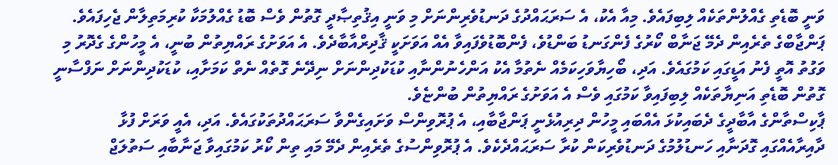ވަނީ ބޮޑެތި ގެއްލުންތަކެއް ލިބިފައެވެ. މިއާ އެކު، އެ ސަރަޙައްދުގެ ދަނޑުވެރިންނަށް މި ވަނީ އިޤުތިޞާދީ ގޮތުން ވެސް ބޮޑު ގެއްލުމަކާ ކުރިމަތިލާން ޖެހިފައެވެ.
ޕަންޖާބްގެ ތެރެއިން ދެމޭ ޖަނާބް ކޯރުގެ ފެންގަނޑު ބަންޑުވެ، ފެންބޮޑުވެފައިވާ އެއް އަވަށަކީ ޤާދިރްއާބާދެވެ. އެ އަވަށުގެ ރައްޔިތުން ބުނީ، އެ މީހުންގެ ގެދޮރު މި ވަގުތު އޮތީ ފެނު އަޑީގައި ކަމުގައެވެ. އަދި، ބޯހިޔާވަހިކަމެއް ނެތުމާ އެކު އަންހެނުންނާއި ކުޑަކުދިންނަށް ނިދޭނެ ގޮތެއް ނެތް ކަމަށާއި، ކުޑަކުދިންނަށް ނަފްސާނީ ގޮތުން ބޮޑެތި އަނިޔާތަކެއް ލިބިފައިވާ ކަމުގައި ވެސް އެ އަވަށުގެ ރައްޔިތުން ބުންޏެވެ.
ޕާކިސްތާންގެ އާބާދީގެ ދެބައިކުޅަ އެއްބައި މީހުން ދިރިއުޅެނީ ޕަންޖާބާއި، އެ ޕުރޮވިންސް ވަށައިގެންވާ ސަރަޙައްދުތަކުގައެވެ. އަދި، އެއީ ވަރަށް ފުޅާ ދާއިރާއެއްގައި ގޮދަނާއި ހަނޑުލުމުގެ ދަނޑުވެރިކަން ކުރާ ސަރަޙައްދެކެވެ. އެ ޕުރޮވިންސުގެ ތެރެއިން ދެމޭ މައި ތިން ކޯރު ކަމުގައިވާ ޖަނާބާއި ސަތުލަޖް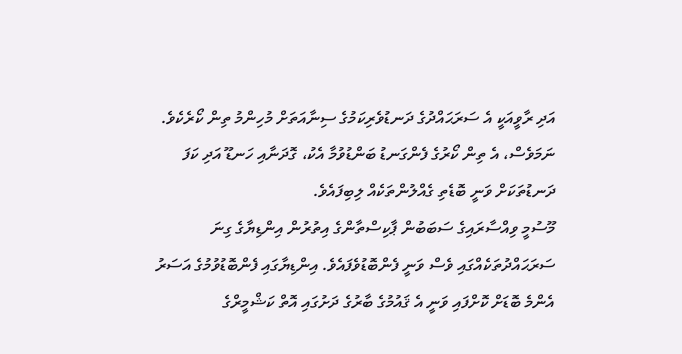އަދި ރާވީއަކީ އެ ސަރަޙައްދުގެ ދަނޑުވެރިކަމުގެ ސިނާއަތަށް މުހިންމު ތިން ކޯރެކެވެ. ނަމަވެސް، އެ ތިން ކޯރުގެ ފެންގަނޑު ބަންޑުވުމާ އެކު، ގޮދަނާއި ހަނޑޫ އަދި ކަފަ ދަނޑުތަކަށް ވަނީ ބޮޑެތި ގެއްލުންތަކެއް ލިބިފައެވެ.
މޫސުމީ ވިއްސާރައިގެ ސަބަބުން ޕާކިސްތާންގެ އިތުރުން އިންޑިޔާގެ ގިނަ ސަރަޙައްދުތަކެއްގައި ވެސް ވަނީ ފެންބޮޑުވެފައެވެ. އިންޑިޔާގައި ފެންބޮޑުވުމުގެ އަސަރު އެންމެ ބޮޑަށް ކޮށްފައި ވަނީ އެ ޤައުމުގެ ބާރުގެ ދަށުގައި އޮތް ކަޝްމީރްގެ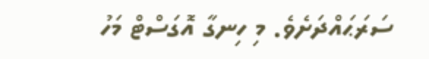ސަރަޙައްދަށެވެ. މި ހިނގާ އޮގަސްޓް މަހު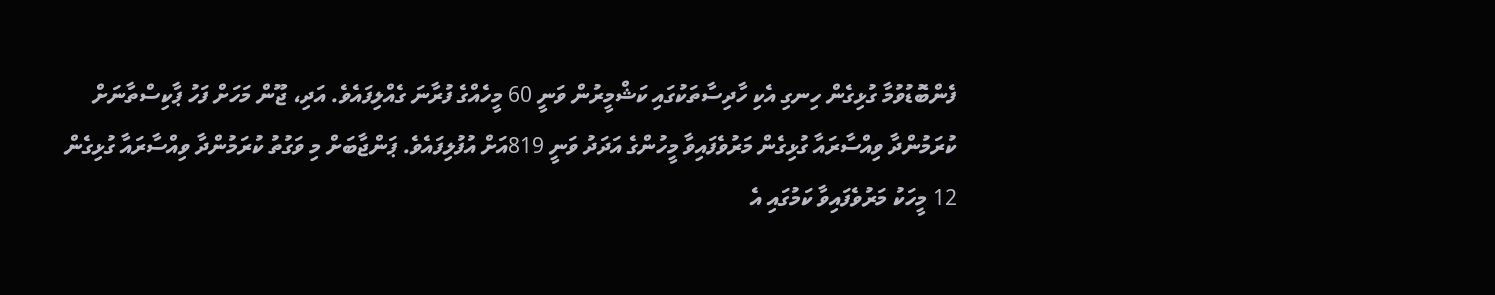ފެންބޮޑުވުމާ ގުޅިގެން ހިނގި އެކި ހާދިސާތަކުގައި ކަޝްމީރުން ވަނީ 60 މީހެއްގެ ފުރާނަ ގެއްލިފައެވެ. އަދި، ޖޫން މަހަށް ފަހު ޕާކިސްތާނަށް ކުރަމުންދާ ވިއްސާރައާ ގުޅިގެން މަރުވެފައިވާ މީހުންގެ އަދަދު ވަނީ 819އަށް އުފުލިފައެވެ. ޕަންޖާބަށް މި ވަގުތު ކުރަމުންދާ ވިއްސާރައާ ގުޅިގެން 12 މީހަކު މަރުވެފައިވާ ކަމުގައި އެ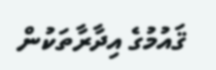ޤައުމުގެ އިދާރާތަކުން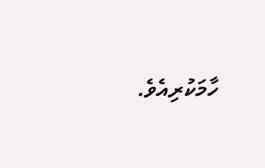ހާމަކުރިއެވެ.